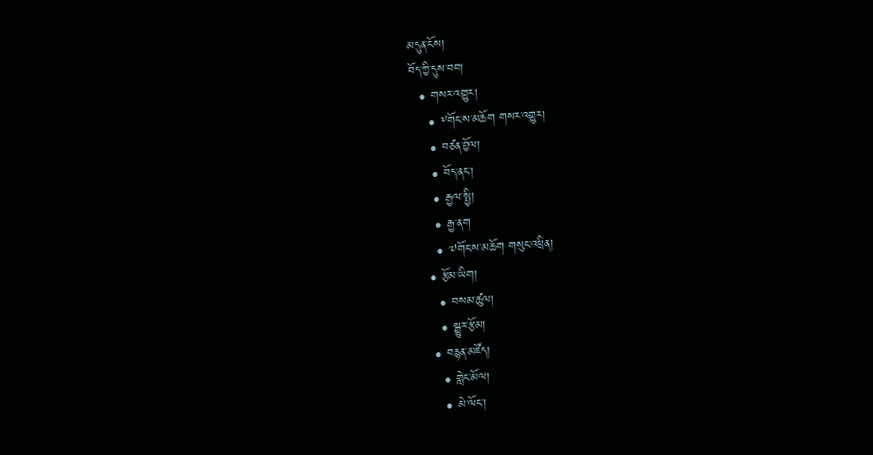མདུན་ངོས།
བོད་ཀྱི་དུས་བབ།
  • གསར་འགྱུར།
    • ༸གོང་ས་མཆོག གསར་འགྱུར།
    • བཙན་བྱོལ།
    • བོད་ནང་།
    • རྒྱལ་སྤྱི།
    • རྒྱ་ནག
    • ༧གོང་ས་མཆོག གསུང་འཕྲིན།
  • རྩོམ་ཡིག།
    • བསམ་ཚུལ།
    • སྒྱུར་རྩོམ།
  • བརྙན་མཛོད།
    • གླེང་མོལ།
    • མེ་ལོང་།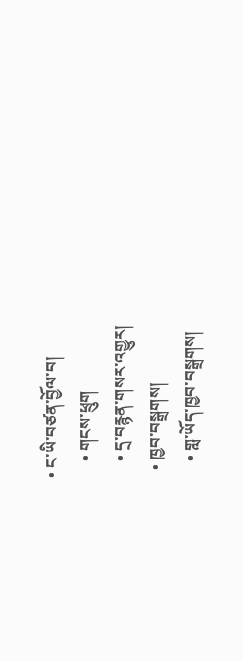• ང་ཡི་བཙན་བྱོལ་བ།
    • གངས་ཕྲུག
    • དྲ་བརྙན་གསར་འགྱུར།
  • ཁྱབ་བསྒྲགས།
    • གླ་ཡོད་ཁྱབ་བསྒྲགས།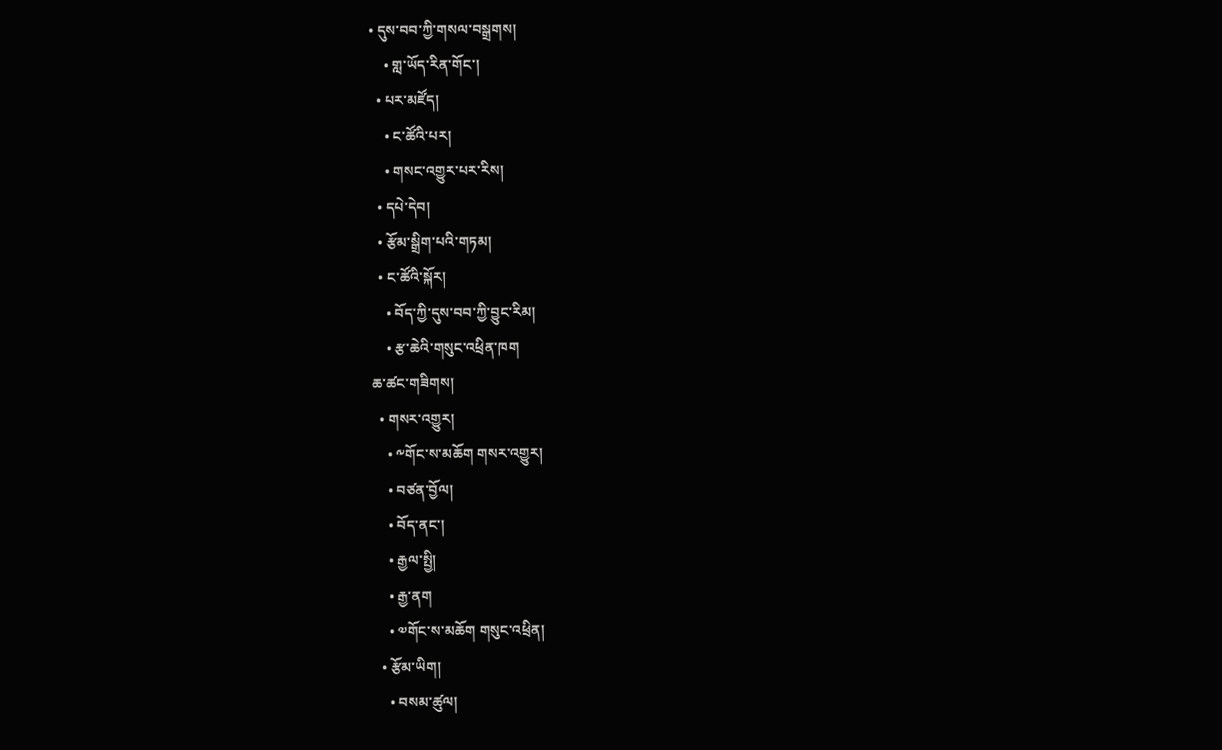• དུས་བབ་ཀྱི་གསལ་བསྒྲགས།
    • གླ་ཡོད་རིན་གོང་།
  • པར་མཛོད།
    • ང་ཚོའི་པར།
    • གསང་འགྱུར་པར་རིས།
  • དཔེ་དེབ།
  • རྩོམ་སྒྲིག་པའི་གཏམ།
  • ང་ཚོའི་སྐོར།
    • བོད་ཀྱི་དུས་བབ་ཀྱི་བྱུང་རིམ།
    • རྩ་ཆེའི་གསུང་འཕྲིན་ཁག
ཆ་ཚང་གཟིགས།
  • གསར་འགྱུར།
    • ༸གོང་ས་མཆོག གསར་འགྱུར།
    • བཙན་བྱོལ།
    • བོད་ནང་།
    • རྒྱལ་སྤྱི།
    • རྒྱ་ནག
    • ༧གོང་ས་མཆོག གསུང་འཕྲིན།
  • རྩོམ་ཡིག།
    • བསམ་ཚུལ།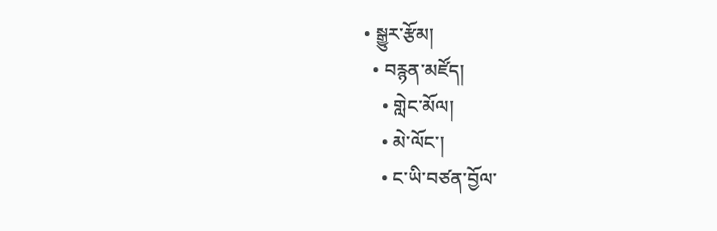• སྒྱུར་རྩོམ།
  • བརྙན་མཛོད།
    • གླེང་མོལ།
    • མེ་ལོང་།
    • ང་ཡི་བཙན་བྱོལ་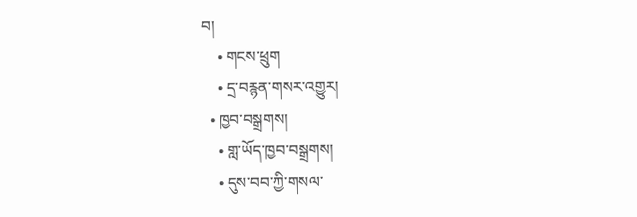བ།
    • གངས་ཕྲུག
    • དྲ་བརྙན་གསར་འགྱུར།
  • ཁྱབ་བསྒྲགས།
    • གླ་ཡོད་ཁྱབ་བསྒྲགས།
    • དུས་བབ་ཀྱི་གསལ་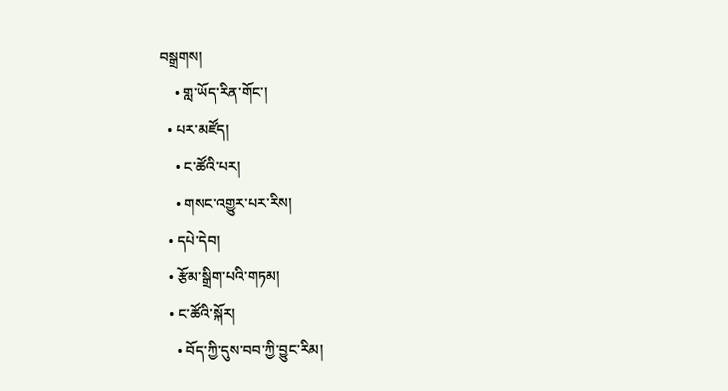བསྒྲགས།
    • གླ་ཡོད་རིན་གོང་།
  • པར་མཛོད།
    • ང་ཚོའི་པར།
    • གསང་འགྱུར་པར་རིས།
  • དཔེ་དེབ།
  • རྩོམ་སྒྲིག་པའི་གཏམ།
  • ང་ཚོའི་སྐོར།
    • བོད་ཀྱི་དུས་བབ་ཀྱི་བྱུང་རིམ།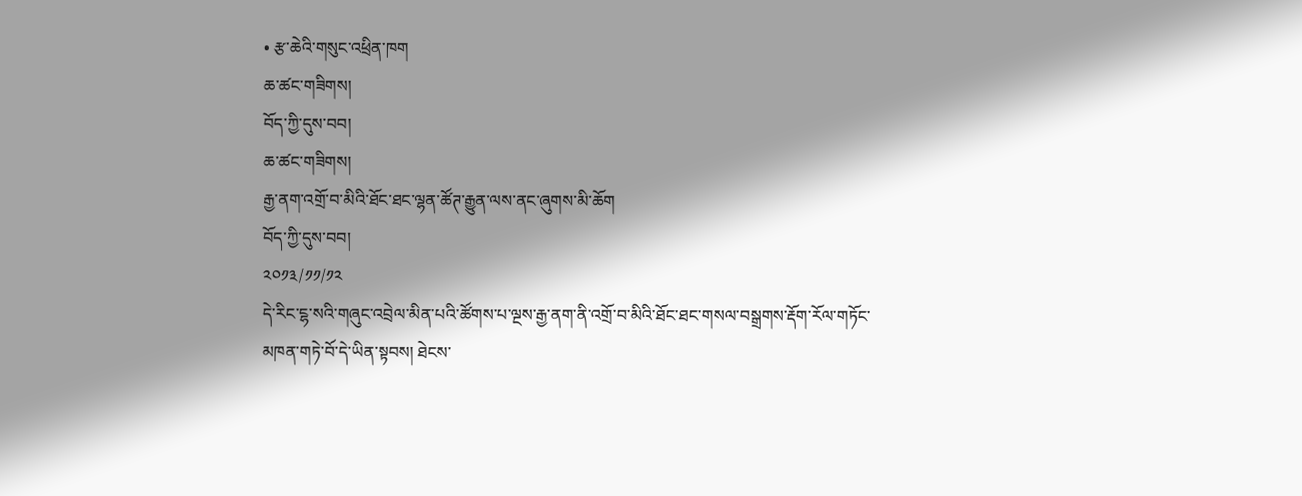• རྩ་ཆེའི་གསུང་འཕྲིན་ཁག
ཆ་ཚང་གཟིགས།
བོད་ཀྱི་དུས་བབ།
ཆ་ཚང་གཟིགས།
རྒྱ་ནག་འགྲོ་བ་མིའི་ཐོང་ཐང་ལྷན་ཚོཊ་རྒྱུན་ལས་ནང་ཞུགས་མི་ཆོག
བོད་ཀྱི་དུས་བབ།
༢༠༡༣/༡༡/༡༢
དེ་རིང་ངྷ་སའི་གཞུང་འབྲེལ་མིན་པའི་ཚོགས་པ་ལྔས་རྒྱ་ནག་ནི་འགྲོ་བ་མིའི་ཐོང་ཐང་གསལ་བསྒྲགས་རྡོག་རོལ་གཏོང་མཁན་གཏེ་བོ་དེ་ཡིན་སྟབས། ཐེངས་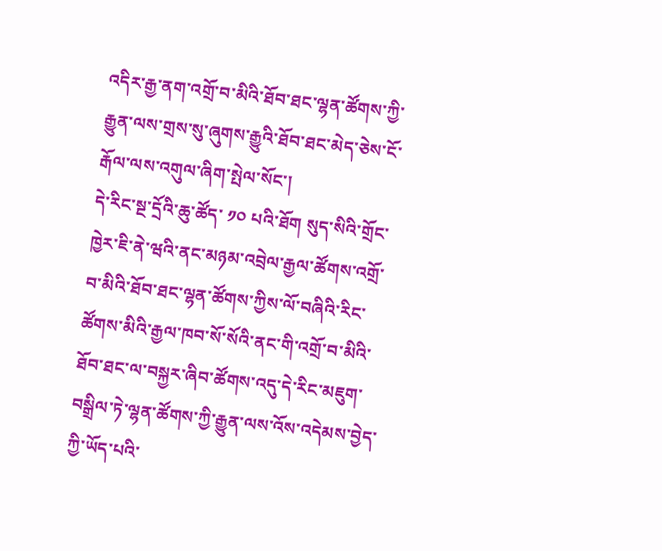འདིར་རྒྱ་ནག་འགྲོ་བ་མིའི་ཐོབ་ཐང་ལྷན་ཚོགས་ཀྱི་རྒྱུན་ལས་གྲས་སུ་ཞུགས་རྒྱུའི་ཐོབ་ཐང་མེད་ཅེས་ངོ་རྒོལ་ལས་འགུལ་ཞིག་སྤེལ་སོང་།
དེ་རིང་སྔ་དྲོའི་ཆུ་ཚོད་ ༡༠ པའི་ཐོག སུད་སིའི་གྲོང་ཁྱེར་ཇི་ནེ་ཝའི་ནང་མཉམ་འབྲེལ་རྒྱལ་ཚོགས་འགྲོ་བ་མིའི་ཐོབ་ཐང་ལྷན་ཚོགས་ཀྱིས་ལོ་བཞིའི་རིང་ཚོགས་མིའི་རྒྱལ་ཁབ་སོ་སོའི་ནང་གི་འགྲོ་བ་མིའི་ཐོབ་ཐང་ལ་བསྐྱར་ཞིབ་ཚོགས་འདུ་དེ་རིང་མཇུག་བསྒྲིལ་ཏེ་ལྷན་ཚོགས་ཀྱི་རྒྱུན་ལས་འོས་འདེམས་བྱེད་ཀྱི་ཡོད་པའི་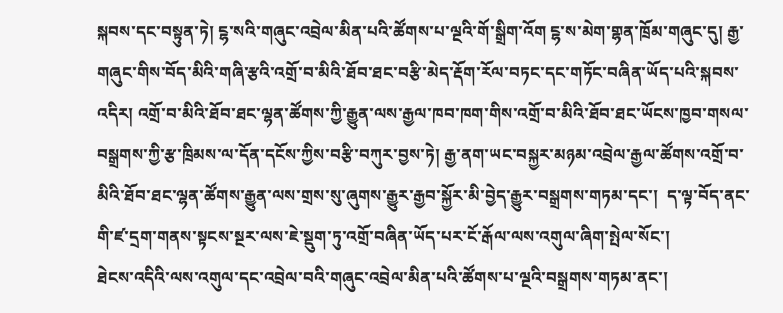སྐབས་དང་བསྟུན་ཏེ། ངྷ་སའི་གཞུང་འབྲེལ་མིན་པའི་ཚོགས་པ་ལྔའི་གོ་སྒྲིག་འོག ངྷ་ས་མེག་གྷན་ཁྲོམ་གཞུང་དུ། རྒྱ་གཞུང་གིས་བོད་མིའི་གཞི་རྩའི་འགྲོ་བ་མིའི་ཐོབ་ཐང་བརྩི་མེད་རྡོག་རོལ་བཏང་དང་གཏོང་བཞིན་ཡོད་པའི་སྐབས་འདིར། འགྲོ་བ་མིའི་ཐོབ་ཐང་ལྷན་ཚོགས་ཀྱི་རྒྱུན་ལས་རྒྱལ་ཁབ་ཁག་གིས་འགྲོ་བ་མིའི་ཐོབ་ཐང་ཡོངས་ཁྱབ་གསལ་བསྒྲགས་ཀྱི་རྩ་ཁྲིམས་ལ་དོན་དངོས་ཀྱིས་བརྩི་བཀུར་བྱས་ཏེ། རྒྱ་ནག་ཡང་བསྐྱར་མཉམ་འབྲེལ་རྒྱལ་ཚོགས་འགྲོ་བ་མིའི་ཐོབ་ཐང་ལྷན་ཚོགས་རྒྱུན་ལས་གྲས་སུ་ཞུགས་རྒྱུར་རྒྱབ་སྐྱོར་མི་བྱེད་རྒྱུར་བསྒྲགས་གཏམ་དང་།  ད་ལྟ་བོད་ནང་གི་ཛ་དྲག་གནས་སྟངས་སྔར་ལས་ཇེ་སྡུག་ཏུ་འགྲོ་བཞིན་ཡོད་པར་ངོ་རྒོལ་ལས་འགུལ་ཞིག་སྤེལ་སོང་།
ཐེངས་འདིའི་ལས་འགུལ་དང་འབྲེལ་བའི་གཞུང་འབྲེལ་མིན་པའི་ཚོགས་པ་ལྔའི་བསྒྲགས་གཏམ་ནང་།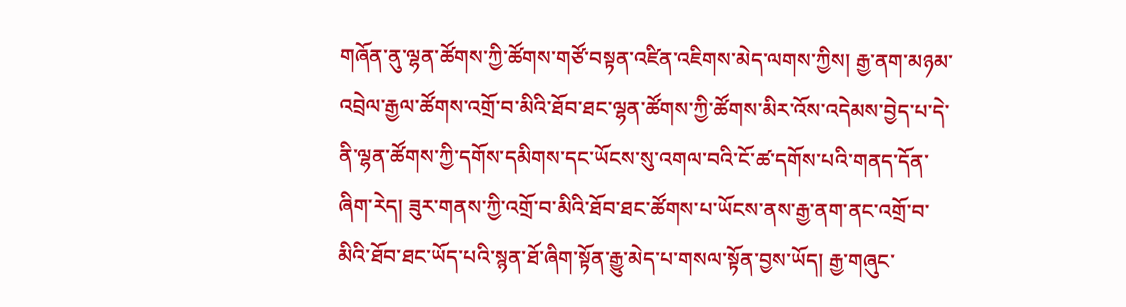གཞོན་ནུ་ལྷན་ཚོགས་ཀྱི་ཚོགས་གཙོ་བསྟན་འཛིན་འཇིགས་མེད་ལགས་ཀྱིས། རྒྱ་ནག་མཉམ་འབྲེལ་རྒྱལ་ཚོགས་འགྲོ་བ་མིའི་ཐོབ་ཐང་ལྷན་ཚོགས་ཀྱི་ཚོགས་མིར་འོས་འདེམས་བྱེད་པ་དེ་ནི་ལྷན་ཚོགས་ཀྱི་དགོས་དམིགས་དང་ཡོངས་སུ་འགལ་བའི་ངོ་ཚ་དགོས་པའི་གནད་དོན་ཞིག་རེད། ཟུར་གནས་ཀྱི་འགྲོ་བ་མིའི་ཐོབ་ཐང་ཚོགས་པ་ཡོངས་ནས་རྒྱ་ནག་ནང་འགྲོ་བ་མིའི་ཐོབ་ཐང་ཡོད་པའི་སྙན་ཐོ་ཞིག་སྟོན་རྒྱུ་མེད་པ་གསལ་སྟོན་བྱས་ཡོད། རྒྱ་གཞུང་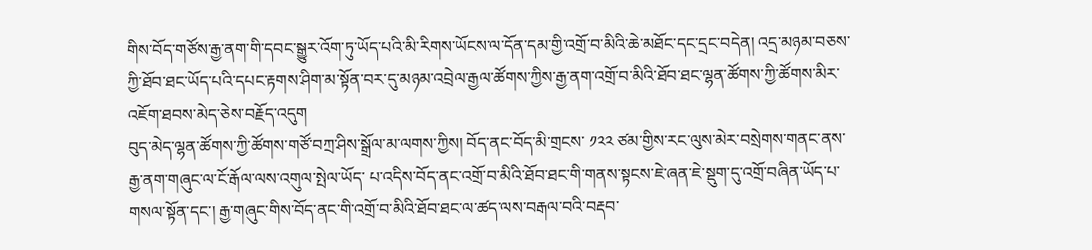གིས་བོད་གཙོས་རྒྱ་ནག་གི་དབང་སྒྱུར་འོག་ཏུ་ཡོད་པའི་མི་རིགས་ཡོངས་ལ་དོན་དམ་གྱི་འགྲོ་བ་མིའི་ཆེ་མཐོང་དང་དྲང་བདེན། འདྲ་མཉམ་བཅས་ཀྱི་ཐོབ་ཐང་ཡོད་པའི་དཔང་རྟགས་ཤིག་མ་སྟོན་བར་དུ་མཉམ་འབྲེལ་རྒྱལ་ཚོགས་ཀྱིས་རྒྱ་ནག་འགྲོ་བ་མིའི་ཐོབ་ཐང་ལྷན་ཚོགས་ཀྱི་ཚོགས་མིར་འཇོག་ཐབས་མེད་ཅེས་བརྗོད་འདུག
བུད་མེད་ལྷན་ཚོགས་ཀྱི་ཚོགས་གཙོ་བཀྲ་ཤིས་སྒྲོལ་མ་ལགས་ཀྱིས། བོད་ནང་བོད་མི་གྲངས་ ༡༢༢ ཙམ་གྱིས་རང་ལུས་མེར་བསྲེགས་གནང་ནས་རྒྱ་ནག་གཞུང་ལ་ངོ་རྒོལ་ལས་འགུལ་སྤེལ་ཡོད་ པ་འདིས་བོད་ནང་འགྲོ་བ་མིའི་ཐོབ་ཐང་གི་གནས་སྟངས་ཇེ་ཞན་ཇེ་སྡུག་དུ་འགྲོ་བཞིན་ཡོད་པ་གསལ་སྟོན་དང་། རྒྱ་གཞུང་གིས་བོད་ནང་གི་འགྲོ་བ་མིའི་ཐོབ་ཐང་ལ་ཚད་ལས་བརྒལ་བའི་བརྡབ་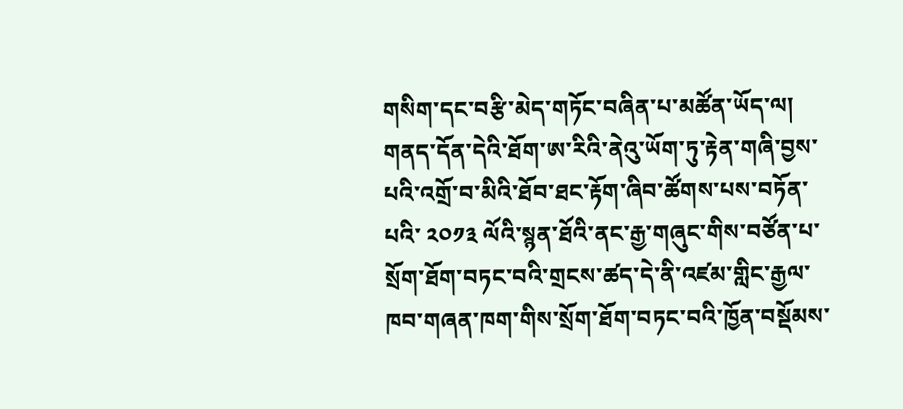གསིག་དང་བརྩི་མེད་གཏོང་བཞིན་པ་མཚོན་ཡོད་ལ། གནད་དོན་དེའི་ཐོག་ཨ་རིའི་ནེའུ་ཡོག་ཏུ་རྟེན་གཞི་བྱས་པའི་འགྲོ་བ་མིའི་ཐོབ་ཐང་རྟོག་ཞིབ་ཚོགས་པས་བཏོན་པའི་ ༢༠༡༣ ལོའི་སྙན་ཐོའི་ནང་རྒྱ་གཞུང་གིས་བཙོན་པ་སྲོག་ཐོག་བཏང་བའི་གྲངས་ཚད་དེ་ནི་འཛམ་གླིང་རྒྱལ་ཁབ་གཞན་ཁག་གིས་སྲོག་ཐོག་བཏང་བའི་ཁྱོན་བསྡོམས་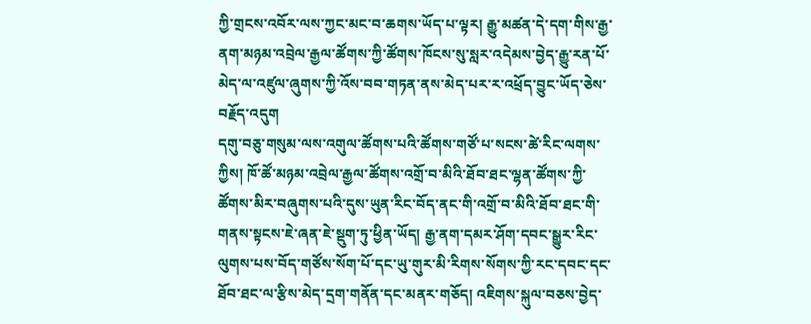ཀྱི་གྲངས་འབོར་ལས་ཀྱང་མང་བ་ཆགས་ཡོད་པ་ལྟར། རྒྱུ་མཚན་དེ་དག་གིས་རྒྱ་ནག་མཉམ་འབྲེལ་རྒྱལ་ཚོགས་ཀྱི་ཚོགས་ཁོངས་སུ་སླར་འདེམས་བྱེད་རྒྱུ་རན་པོ་མེད་ལ་འཛུལ་ཞུགས་ཀྱི་འོས་བབ་གཏན་ནས་མེད་པར་ར་འཕྲོད་བྱུང་ཡོད་ཅེས་བརྗོད་འདུག
དགུ་བཅུ་གསུམ་ལས་འགུལ་ཚོགས་པའི་ཚོགས་གཙོ་པ་སངས་ཚེ་རིང་ལགས་ཀྱིས། ཁོ་ཚོ་མཉམ་འབྲེལ་རྒྱལ་ཚོགས་འགྲོ་བ་མིའི་ཐོབ་ཐང་ལྷན་ཚོགས་ཀྱི་ཚོགས་མིར་བཞུགས་པའི་དུས་ཡུན་རིང་བོད་ནང་གི་འགྲོ་བ་མིའི་ཐོབ་ཐང་གི་གནས་སྟངས་ཇེ་ཞན་ཇེ་སྡུག་ཏུ་ཕྱིན་ཡོད། རྒྱ་ནག་དམར་ཤོག་དབང་སྒྱུར་རིང་ལུགས་པས་བོད་གཙོས་སོག་པོ་དང་ཡུ་གུར་མི་རིགས་སོགས་ཀྱི་རང་དབང་དང་ཐོབ་ཐང་ལ་རྩིས་མེད་དྲག་གནོན་དང་མནར་གཅོད། འཇིགས་སྐུལ་བཅས་བྱེད་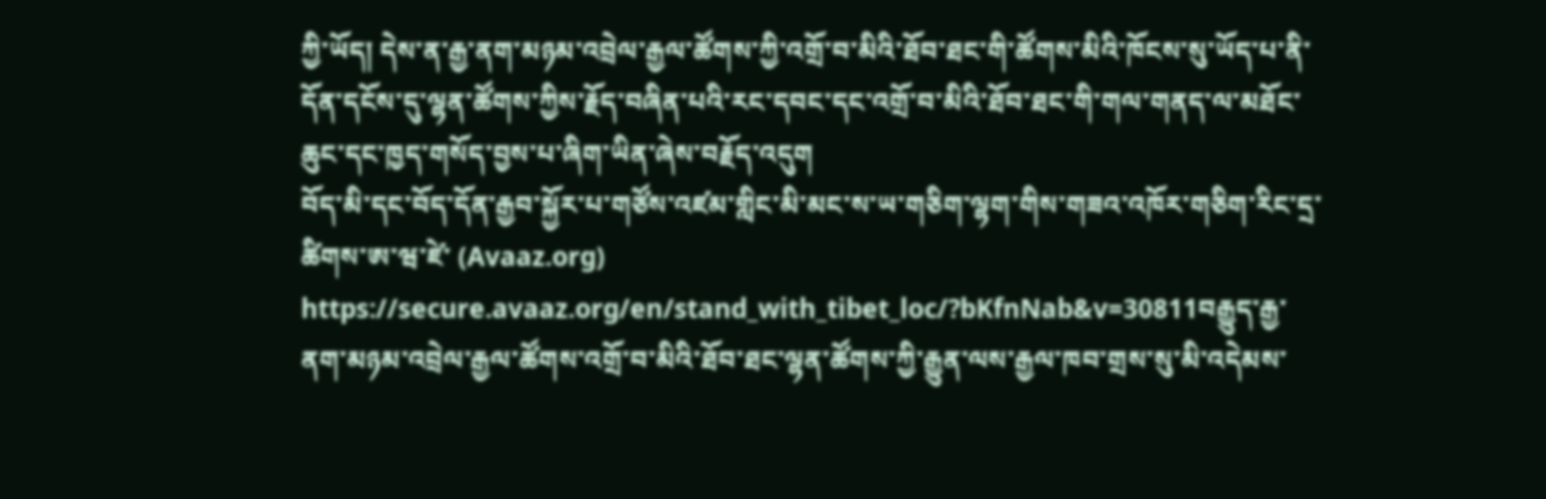ཀྱི་ཡོད། དེས་ན་རྒྱ་ནག་མཉམ་འབྲེལ་རྒྱལ་ཚོགས་ཀྱི་འགྲོ་བ་མིའི་ཐོབ་ཐང་གི་ཚོགས་མིའི་ཁོངས་སུ་ཡོད་པ་ནི་དོན་དངོས་དུ་ལྷན་ཚོགས་ཀྱིས་རྗོད་བཞིན་པའི་རང་དབང་དང་འགྲོ་བ་མིའི་ཐོབ་ཐང་གི་གལ་གནད་ལ་མཐོང་ཆུང་དང་ཁྱད་གསོད་བྱས་པ་ཞིག་ཡིན་ཞེས་བརྗོད་འདུག
བོད་མི་དང་བོད་དོན་རྒྱབ་སྐྱོར་པ་གཙོས་འཛམ་གླིང་མི་མང་ས་ཡ་གཅིག་ལྷག་གིས་གཟའ་འཁོར་གཅིག་རིང་དྲ་ཚིགས་ཨ་ཝ་ཛེ་ (Avaaz.org) https://secure.avaaz.org/en/stand_with_tibet_loc/?bKfnNab&v=30811བརྒྱུད་རྒྱ་ནག་མཉམ་འབྲེལ་རྒྱལ་ཚོགས་འགྲོ་བ་མིའི་ཐོབ་ཐང་ལྷན་ཚོགས་ཀྱི་རྒྱུན་ལས་རྒྱལ་ཁབ་གྲས་སུ་མི་འདེམས་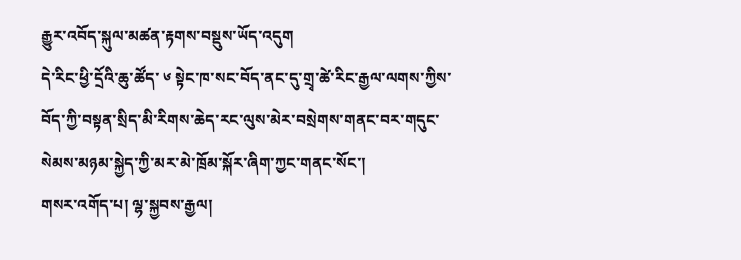རྒྱུར་འབོད་སྐུལ་མཚན་རྟགས་བསྡུས་ཡོད་འདུག
དེ་རིང་ཕྱི་དྲོའི་ཆུ་ཚོད་ ༦ སྟེང་ཁ་སང་བོད་ནང་དུ་གྲྭ་ཚེ་རིང་རྒྱལ་ལགས་ཀྱིས་བོད་ཀྱི་བསྟན་སྲིད་མི་རིགས་ཆེད་རང་ལུས་མེར་བསྲེགས་གནང་བར་གདུང་སེམས་མཉམ་སྐྱེད་ཀྱི་མར་མེ་ཁྲོམ་སྐོར་ཞིག་ཀྱང་གནང་སོང་།
གསར་འགོད་པ། ལྷ་སྐྱབས་རྒྱལ།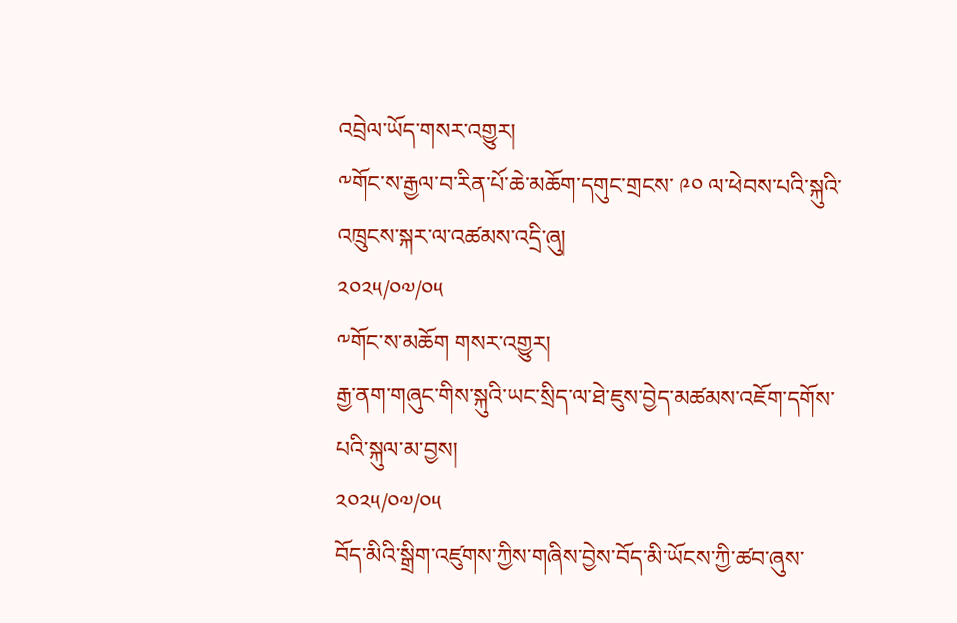འབྲེལ་ཡོད་གསར་འགྱུར།
༸གོང་ས་རྒྱལ་བ་རིན་པོ་ཆེ་མཆོག་དགུང་གྲངས་ ༩༠ ལ་ཕེབས་པའི་སྐུའི་འཁྲུངས་སྐར་ལ་འཚམས་འདྲི་ཞུ།
༢༠༢༥/༠༧/༠༥
༸གོང་ས་མཆོག གསར་འགྱུར།
རྒྱ་ནག་གཞུང་གིས་སྐུའི་ཡང་སྲིད་ལ་ཐེ་ཇུས་བྱེད་མཚམས་འཇོག་དགོས་པའི་སྐུལ་མ་བྱས།
༢༠༢༥/༠༧/༠༥
བོད་མིའི་སྒྲིག་འཛུགས་ཀྱིས་གཞིས་བྱེས་བོད་མི་ཡོངས་ཀྱི་ཚབ་ཞུས་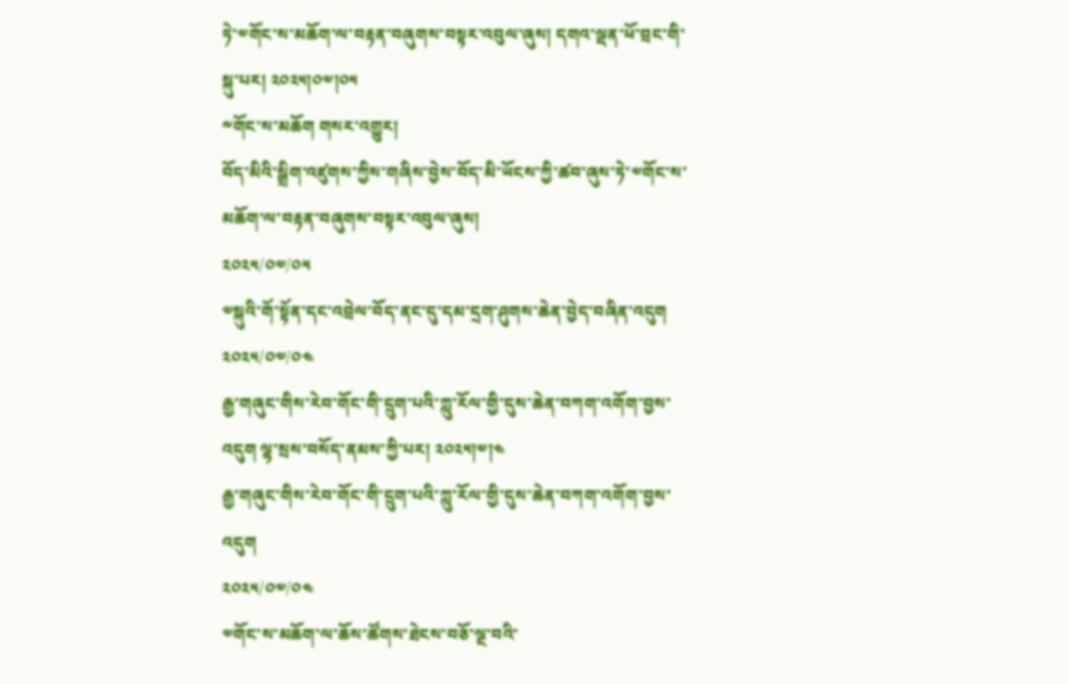ཏེ་༧གོང་ས་མཆོག་ལ་བརྟན་བཞུགས་བསྟར་འབུལ་ཞུས། དགའ་ལྡན་ཕོ་བྲང་གི་སྐུ་པར། ༢༠༢༥།༠༧།༠༥
༸གོང་ས་མཆོག གསར་འགྱུར།
བོད་མིའི་སྒྲིག་འཛུགས་ཀྱིས་གཞིས་བྱེས་བོད་མི་ཡོངས་ཀྱི་ཚབ་ཞུས་ཏེ་༧གོང་ས་མཆོག་ལ་བརྟན་བཞུགས་བསྟར་འབུལ་ཞུས།
༢༠༢༥/༠༧/༠༥
༧སྐུའི་གོ་སྟོན་དང་འབྲེལ་བོད་ནང་དུ་དམ་དྲག་ཤུགས་ཆེན་བྱེད་བཞིན་འདུག
༢༠༢༥/༠༧/༠༤
རྒྱ་གཞུང་གིས་རེབ་གོང་གི་དྲུག་པའི་ཀླུ་རོལ་གྱི་དུས་ཆེན་བཀག་འགོག་བྱས་འདུག ལྷ་སྲས་བསོད་ནམས་ཀྱི་པར། ༢༠༢༥།༧།༤
རྒྱ་གཞུང་གིས་རེབ་གོང་གི་དྲུག་པའི་ཀླུ་རོལ་གྱི་དུས་ཆེན་བཀག་འགོག་བྱས་འདུག
༢༠༢༥/༠༧/༠༤
༧གོང་ས་མཆོག་ལ་ཆོས་ཚོགས་ཐེངས་བཅོ་ལྔ་བའི་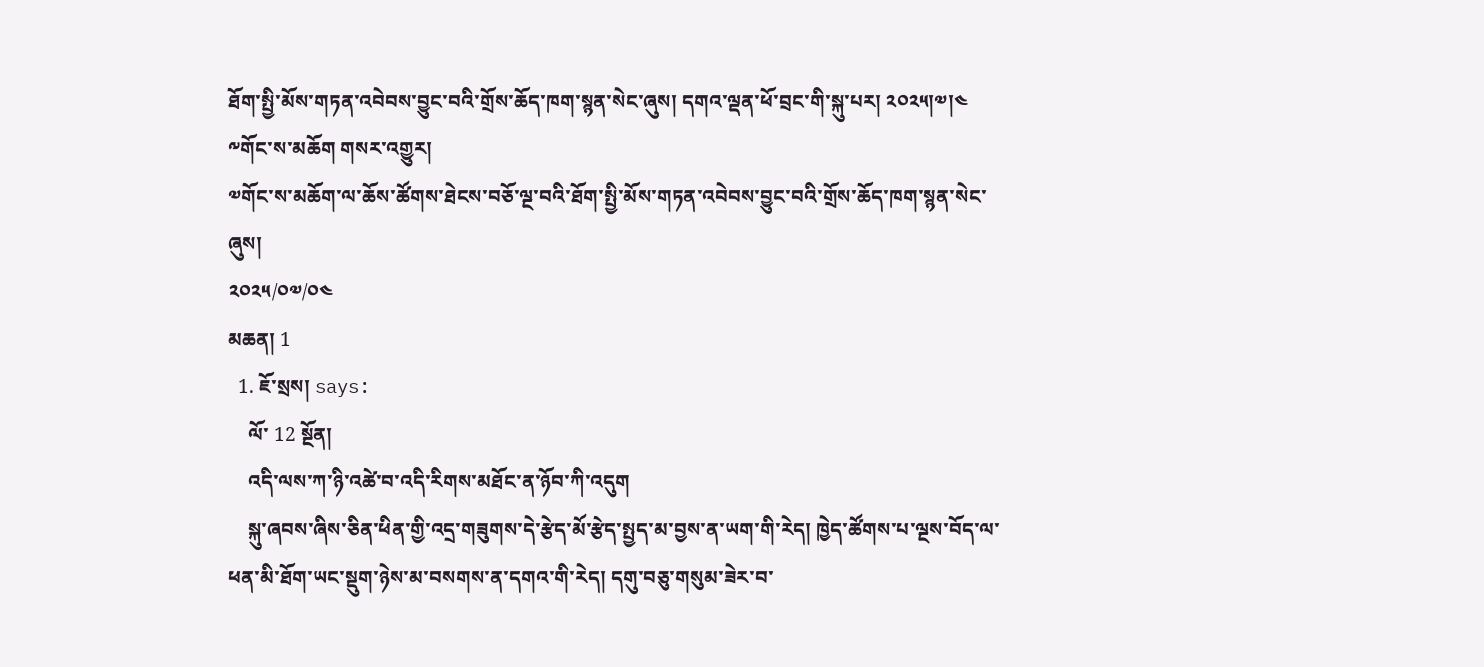ཐོག་སྤྱི་མོས་གཏན་འབེབས་བྱུང་བའི་གྲོས་ཆོད་ཁག་སྙན་སེང་ཞུས། དགའ་ལྡན་ཕོ་བྲང་གི་སྐུ་པར། ༢༠༢༥།༧།༤
༸གོང་ས་མཆོག གསར་འགྱུར།
༧གོང་ས་མཆོག་ལ་ཆོས་ཚོགས་ཐེངས་བཅོ་ལྔ་བའི་ཐོག་སྤྱི་མོས་གཏན་འབེབས་བྱུང་བའི་གྲོས་ཆོད་ཁག་སྙན་སེང་ཞུས།
༢༠༢༥/༠༧/༠༤
མཆན། 1
  1. ཇོ་སྲས། says:
    ལོ་ 12 སྔོན།
    འདི་ལས་ཀ་ཉི་འཚེ་བ་འདི་རིགས་མཐོང་ན་ཉོབ་ཀི་འདུག
    སྐུ་ཞབས་ཞིས་ཅིན་ཕིན་གྱི་འདྲ་གཟུགས་དེ་རྩེད་མོ་རྩེད་སྤྱད་མ་བྱས་ན་ཡག་གི་རེད། ཁྱེད་ཚོགས་པ་ལྔས་བོད་ལ་ཕན་མི་ཐོག་ཡང་སྡུག་ཉེས་མ་བསགས་ན་དགའ་གི་རེད། དགུ་བཅུ་གསུམ་ཟེར་བ་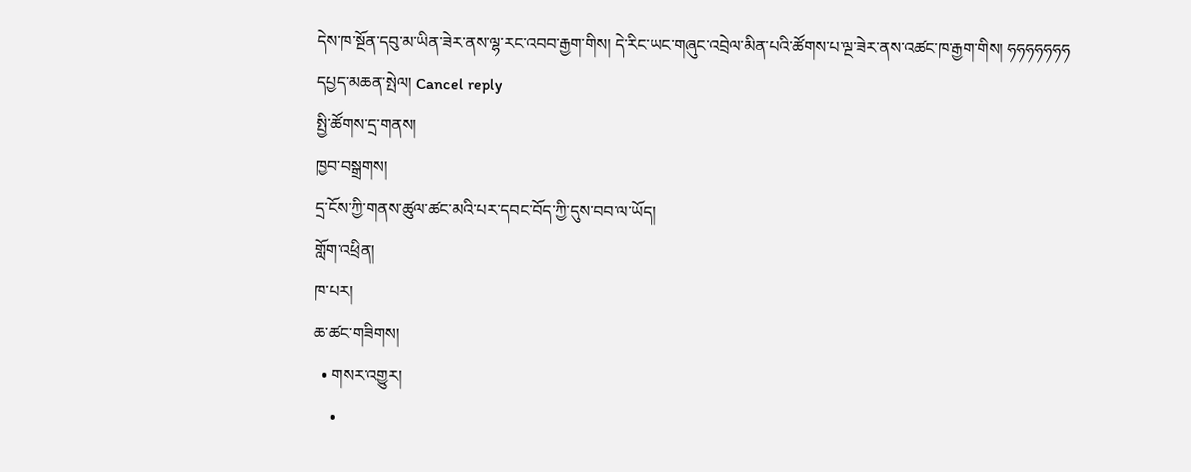དེས་ཁ་སྔོན་དབུ་མ་ཡིན་ཟེར་ནས་ལྷ་རང་འབབ་རྒྱག་གིས། དེ་རིང་ཡང་གཞུང་འབྲེལ་མིན་པའི་ཚོགས་པ་ལྔ་ཟེར་ནས་འཚང་ཁ་རྒྱག་གིས། ཧཧཧཧཧཧཧ
དཔྱད་མཆན་སྤེལ། Cancel reply
སྤྱི་ཚོགས་དྲ་གནས།
ཁྱབ་བསྒྲགས།
དྲ་ངོས་ཀྱི་གནས་ཚུལ་ཚང་མའི་པར་དབང་བོད་ཀྱི་དུས་བབ་ལ་ཡོད།
གློག་འཕྲིན།
ཁ་པར།
ཆ་ཚང་གཟིགས།
  • གསར་འགྱུར།
    •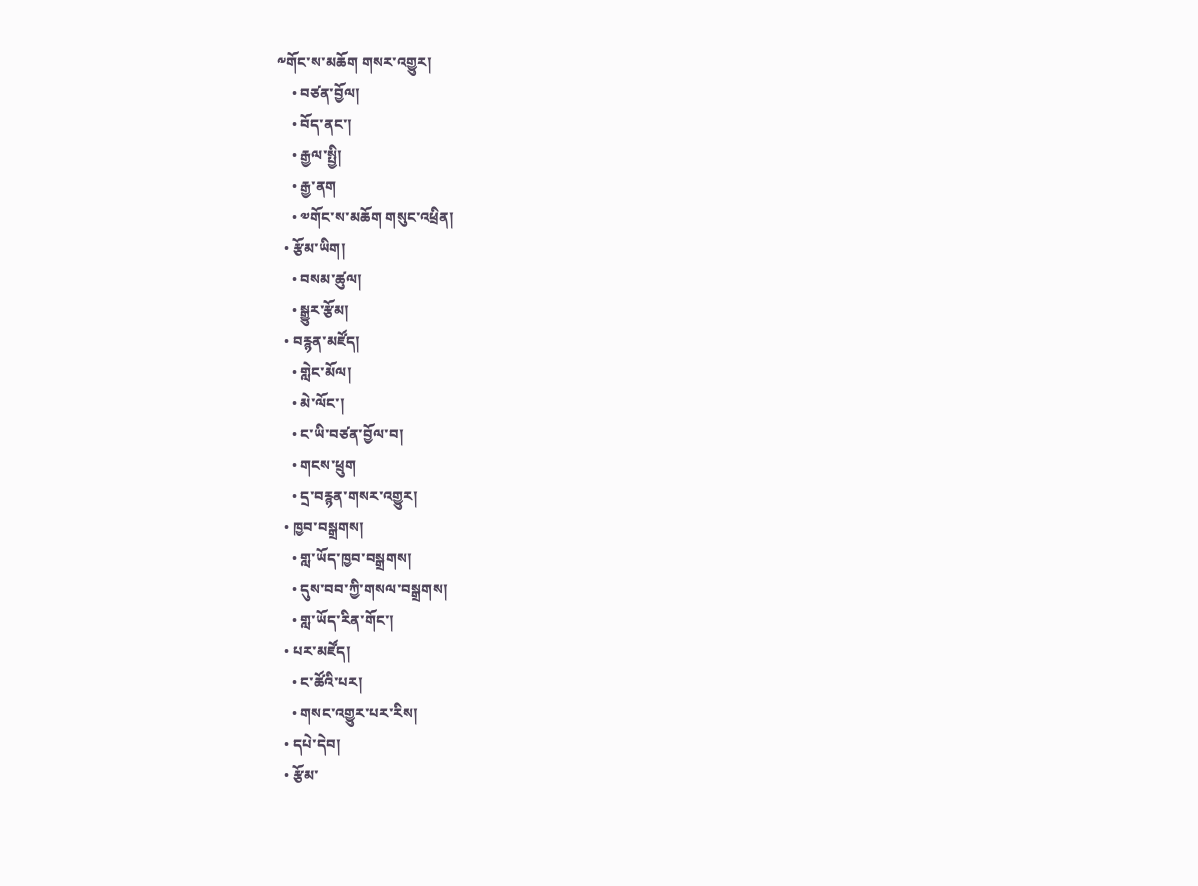༸གོང་ས་མཆོག གསར་འགྱུར།
    • བཙན་བྱོལ།
    • བོད་ནང་།
    • རྒྱལ་སྤྱི།
    • རྒྱ་ནག
    • ༧གོང་ས་མཆོག གསུང་འཕྲིན།
  • རྩོམ་ཡིག།
    • བསམ་ཚུལ།
    • སྒྱུར་རྩོམ།
  • བརྙན་མཛོད།
    • གླེང་མོལ།
    • མེ་ལོང་།
    • ང་ཡི་བཙན་བྱོལ་བ།
    • གངས་ཕྲུག
    • དྲ་བརྙན་གསར་འགྱུར།
  • ཁྱབ་བསྒྲགས།
    • གླ་ཡོད་ཁྱབ་བསྒྲགས།
    • དུས་བབ་ཀྱི་གསལ་བསྒྲགས།
    • གླ་ཡོད་རིན་གོང་།
  • པར་མཛོད།
    • ང་ཚོའི་པར།
    • གསང་འགྱུར་པར་རིས།
  • དཔེ་དེབ།
  • རྩོམ་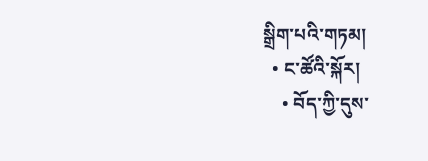སྒྲིག་པའི་གཏམ།
  • ང་ཚོའི་སྐོར།
    • བོད་ཀྱི་དུས་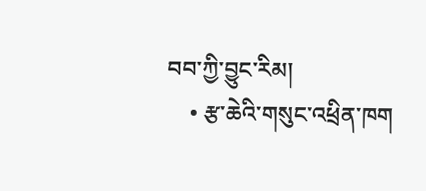བབ་ཀྱི་བྱུང་རིམ།
    • རྩ་ཆེའི་གསུང་འཕྲིན་ཁག